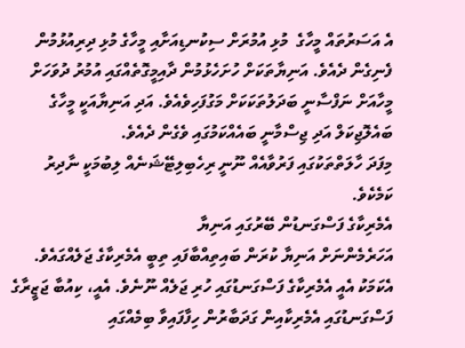އެ އަސަރުތައް މީހާގެ  މުޅި އުމުރަށް ސިކުނޑިއަށާއި މީހާގެ މުޅި ދިރިއުޅުމުން ފެނިގެން ދެއެވެ. އަނިޔާތަކަށް ހުށަހެޅުމުން ދާއިމީގޮތެއްގައި އުމުރު ދުވަހަށް މީހާއަށް ނަފްސާނީ ބަދަލުތަކަކަށް މަގުފަހިވެއެވެ. އަދި އަނިޔާއަކީ މީހާގެ ބައެލޮޖިކަލް އަދި ޖިސްމާނީ ބައެއްކަމުގައި ވެގެން ދެއެވެ.
މިފަދަ ހާލަތްތަކުގައި ފަރުވާއެއް ނޫނީ ރިހެބިލިޓޭޝަނެއް ލިބުމަކީ ނާދިރު ކަމެކެވެ.
އެމެރިކާގެ ފަސްގަނޑުން ބޭރުގައި އަނިޔާ
އަހަރެމެންނަށް އަނިޔާ ކުރަން ބައިތިއްބާފައި ތިބީ އެމެރިކާގެ ޖަލެއްގައެވެ. އެކަމަކު އެއީ އެމެރިކާގެ ފަސްގަނޑުގައި ހުރި ޖަލެއް ނޫނެވެ. އެއީ، ކިއުބާ ޖަޒީރާގެ ފަސްގަނޑުގައި އެމެރިކާއިން ގަދަބާރުން ހިފާފައިވާ ބިމެއްގައި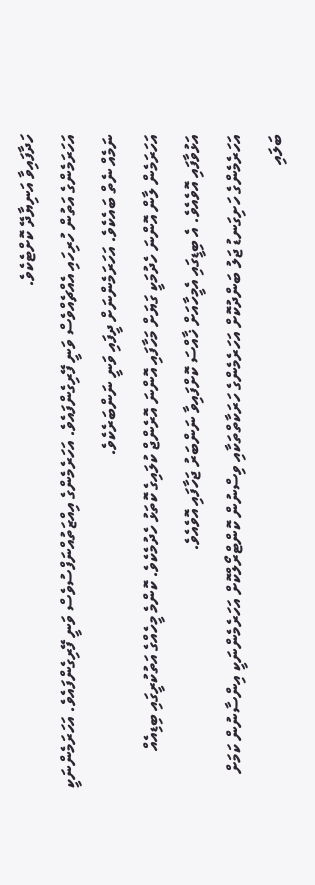ހަދާފައިވާ އަނިޔާދޭ ކޮށްޓެކެވެ.
އަހަރަމެންގެ އަތުން ހުރިހައި އެއްޗެއްވެސް ވަނީ ފޭރިގެންފައެވެ. އަހަރެމެންގެ އިއްޒަތުއްނަފްސުވެސް ވަނީ ފޭރިގެންފައެވެ. އަހަރަމެންނަކީ ނަމެއް ނެތް ބައެކެވެ. އަހަރަމެންނަށް ދީފައި ވަނީ ނަންބަރެކެވެ.
އަހަރަމެން ލާން އޮންނަ ހެދުމަކީ ގަޔަށް މަހާފައި އޮންނަ އޮރެންޖް ކުލައިގެ ކޮތަޅު ހެދުމެކެވެ. ކޮންމެ މީހެއްގެ އަތުކުރީގައި ބިޑިއެއް އަޅުވާފައި އޮވެއެވެ. އެ ބިޑީގައި އެމީހާއަށް ޚާއްސަ ކޮށްފައިވާ ނަންބަރު ޖަހާފައި އޮވެއެވެ.
އަހަރެމެންގެ ހަށިގަނޑު ޖަލު ބަންދުކޮށް އަހަރެމެންގެ ހަރަކާތްތަކާއި ވިސްނުން ކޮންޓްރޯލްކޮށް އަހަރެމެންނަކީ އިންސާނުން ކަމަށް ބަލައި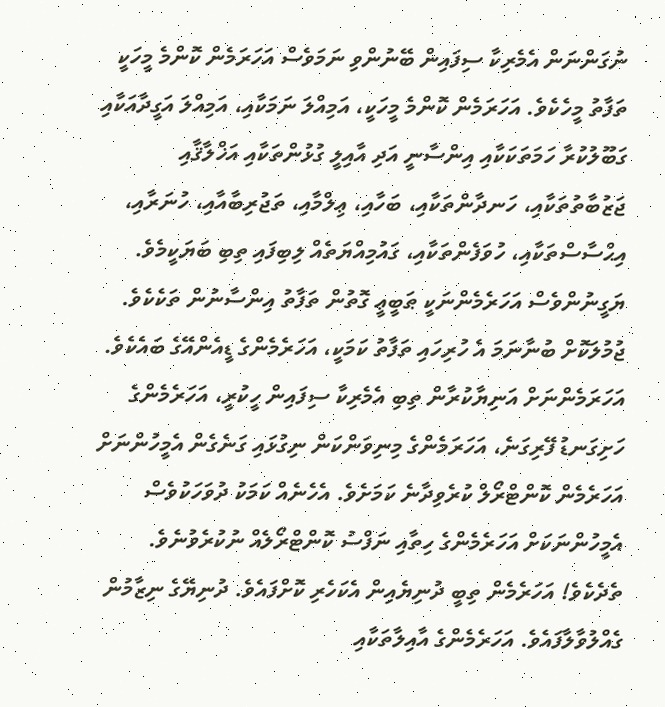ނުގަންނަން އެމެރިކާ ސިފައިން ބޭނުންވި ނަމަވެސް އަހަރަމެން ކޮންމެ މީހަކީ ތަފާތު މީހެކެވެ. އަހަރަމެން ކޮންމެ މީހަކީ، އަމިއްލަ ނަމަކާއި، އަމިއްލަ އަގީދާއަކާއި ގަބޫލުކުރާ ހަމަތަކަކާއި އިންސާނީ އަދި އާއިލީ ގުޅުންތަކާއި އަޚްލާޤާއި ޖަޒުބާތުތަކާއި، ހަނދާންތަކާއި، ބަހާއި، ޢިލްމާއި، ތަޖުރިބާއާއި، ހުނަރާއި، އިޙްސާސްތަކާއި، ހުވަފެންތަކާއި، ގައުމިއްޔަތެއް ލިބިފައި ތިބި ބަޔަކީމެވެ. ޔަގީނުންވެސް އަހަރެމެންނަކީ ޠަބީޢީ ގޮތުން ތަފާތު އިންސާނުން ތަކެކެވެ.
ޖުމުލަކޮށް ބުނާނަމަ އެ ހުރިހައި ތަފާތު ކަމަކީ، އަހަރެމެންގެ ޑީއެންއޭގެ ބައެކެވެ. އަހަރަމެންނަށް އަނިޔާކުރާން ތިބި އެމެރިކާ ސިފައިން ހީކުރީ، އަހަރެމެންގެ ހަށިގަނޑު ފޭރިގަނެ، އަހަރަމެންގެ މިނިވަންކަން ނިގުޅައި ގަނެގެން އެމީހުންނަށް އަހަރެމެން ކޮންޓްރޯލް ކުރެވިދާނެ ކަމަށެވެ. އެހެނެއް ކަމަކު ދުވަހަކުވެސް އެމީހުންނަކަށް އަހަރެމެންގެ ހިތާއި ނަފްސު ކޮންޓްރޯލެއް ނުކުރެވުނެވެ.
ތެދެކެވެ! އަހަރެމެން ތިބީ ދުނިޔެއިން އެކަހެރި ކޮށްފައެވެ. ދުނިޔޭގެ ނިޒާމުން ގެއްލުވާލާފައެވެ. އަހަރެމެންގެ އާއިލާތަކާއި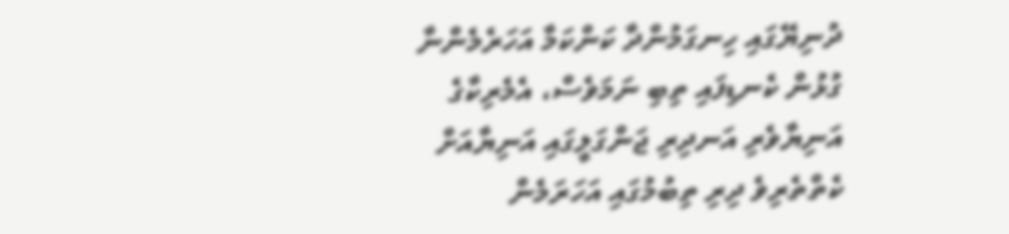ދުނިޔޭގައި ހިނގަމުންދާ ކަންކަމާ އަހަރެމެންނާ ގުޅުން ކެނޑިފައި ތިބި ނަމަވެސް، އެމެރިކާގެ އަނިޔާވެރި އަނދިރި ޖަންގަލީގައި އަނިޔާއަށް ކެތްތެރިވެ ދިރި ތިބުމުގައި އަހަރަމެން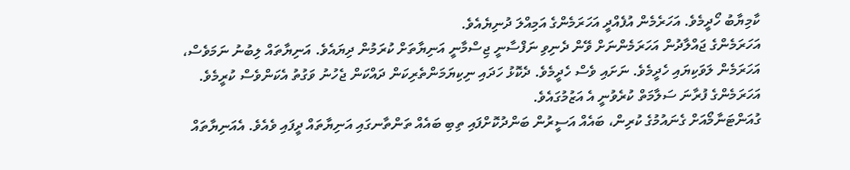ކާމިޔާބު ހޯދީމެވެ. އަހަރެމެން އުފެއްދީ އަހަރަމެންގެ އަމިއްލަ ދުނިޔެއެވެ.
އަހަރަމެންގެ ޖައްލާދުން އަހަރަމެންނަށް ވޭން ދެނިވި ނަފްސާނީ ޖިސްމާނީ އަނިޔާތަށް ކުރަމުން ދިޔައެވެ. އަނިޔާތައް ލިބުނު ނަމަވެސް، އަހަރަމެން ލަވަކިޔައި ހެދީމެވެ. ނަށައި ވެސް ހެދީމެވެ. ދެކޮޅު ހަދައި ނިކިޔަމަންތެރިކަން ދައްކަން ޖެހުނު ވަގުތު އެކަންވެސް ކުރީމެވެ. އަހަރަމެންގެ ފުރާނަ ސަލާމަތް ކުރެވުނީ އެ އަޒުމުގައެވެ.
ގުއަންޓަނާމޯއަށް ގެނައުމުގެ ކުރިން، ބައެއް އަސީރުން ބަންދުކޮށްފައި ތިބި ބައެއް ތަންތާނގައި އަނިޔާތައް ދީފައި ވެއެވެ. އެއަނިޔާތައް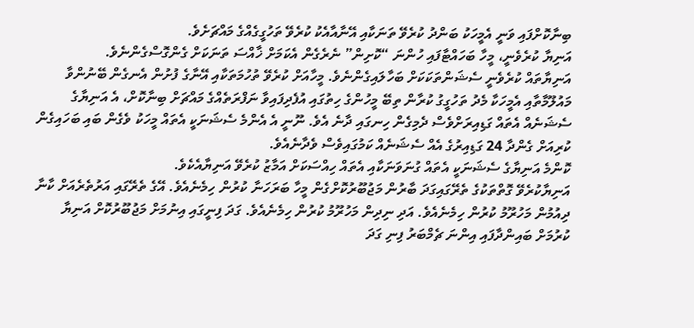ބިނާކޮށްފައި ވަނީ އެމީހަކު ބަންދު ކުރެވޭ ތަނަކާއި އޭނާއާއެކު ކުރެވޭ ތަހުގީގެއްގެ މައްޗަށެވެ.
އަނިޔާ ކުރެވެނީ، މީހާ ބަހައްޓާފައި ހުންނަ “ކޮށިން” ނެރެގެން އެކަމަށް ޚާއްސަ ތަނަކަށް ގެންގޮސްގެންނެވެ.
އަނިޔާތައް ކުރެވެނީ ސެޝަންތަކަކަށް ބަހާލައިގެންނެވެ. މީހާއަށް ކުރެވޭ ތުހުމަތަކާއި އޭނާގެ ފުށުން އެނގެން ބޭނުންވާ މައުލޫމާތާއި އެމީހަކާ މެދު ތަހުގީގު ކުރާން ތިބޭ މީހުންގެ ހިތުގައި އުފެދިފައިވާ ނަފްރަތެއްގެ މައްޗަށް ބިނާކޮށް، އެ އަނިޔާގެ ސެޝަނެއް އެތައް ގަޑިއިރަށްވެސް ދެމިގެން ހިނގައި ދާނެ އެވެ. ނޫނީ އެ އެންމެ ސެޝަނަކީ އެތައް މީހަކު ވެގެން ބައި ބަހައިގެން ކުރިއަށް ގެންދާ 24 ގަޑިއިރުގެ އެއް ސެޝަނެއް ކަމުގައިވެސް ވެދާނެއެވެ.
ކޮންމެ އަނިޔާގެ ސެޝަނަކީ އެތައް ގުނަވަނަކާއި އެތައް ހިއްސަކަށް އަމާޒު ކުރެވޭ އަނިޔާއެކެވެ.
އަނިޔާކުރެވޭ ގޮތްތަކުގެ ތެރޭގައިގަދަ ބާރުން މަޖުބޫރުކޮށްގެން މީހާ ބަރަހަނާ ކުރުން ހިމެނެއެވެ. އޭގެ ތެރޭގައި އަރުތެރެއަށް ކާނާ ދިއުމުން މަހުރޫމު ކުރުން ހިމެނެއެވެ. އަދި ނިދިން މަހުރޫމު ކުރުން ހިމެނެއެވެ. ގަދަ ފިނީގައި އިނުމަށް މަޖުބޫރުކޮށް އަނިޔާ ކުރުމަށް ބައިންދާފައި އިންނަ ޗެމްބަރު ފިނި ގަދަ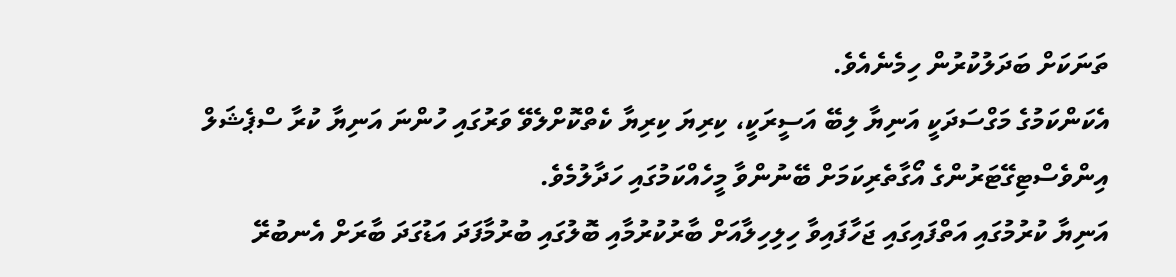ތަނަކަށް ބަދަލުކުރުން ހިމެނެއެވެ.
އެކަންކަމުގެ މަގްސަދަކީ އަނިޔާ ލިބޭ އަސީރަކީ، ކިރިޔަ ކިރިޔާ ކެތްކޮށްލެވޭ ވަރުގައި ހުންނަ އަނިޔާ ކުރާ ސްޕެޝަލް އިންވެސްޓިގޭޓަރުންގެ އޯގާތެރިކަމަށް ބޭނުންވާ މީހެއްކަމުގައި ހަދާލުމެވެ.
އަނިޔާ ކުރުމުގައި އަތްފައިގައި ޖަހާފައިވާ ހިލިހިލާއަށް ބާރުކުރުމާއި ބޮލުގައި ބުރުމާފަދަ އަޑުގަދަ ބާރަށް އެނބުރޭ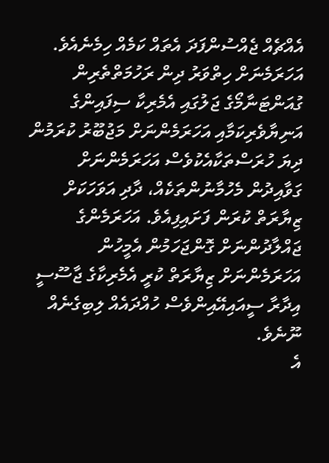އެއްޗެއް ޖެއްސުންފަދަ އެތައް ކަމެއް ހިމެނެއެވެ.
އަހަރަމެނަށް ހިތްވަރު ދިން ރަހުމަތްތެރިން
ގުއަންޓަނާމޯގެ ޖަލުގައި އެމެރިކާ ސިފައިންގެ އަނިޔާވެރިކަމާއި އަހަރަމެންނަށް މަޖުބޫރު ކުރަމުން ދިޔަ ހުރަސްތަކާއެކުވެސް އަހަރަމެންނަށް ގަވާއިދުން މެހުމާނުންތަކެއް، ދާދި އަވަހަކަށް ޒިޔާރަތް ކުރަން ފަށައިފިއެވެ. އަހަރަމެންގެ ޖައްލާދުންނަށް ގޮންޖަހަމުން އެމީހުން އަހަރަމެންނަށް ޒިޔާރަތް ކުރީ އެމެރިކާގެ ޖާސޫސީ އިދާރާ ސީއައިއޭއިންވެސް ހުއްދައެއް ލިބިގެނެއް ނޫނެވެ.
އެ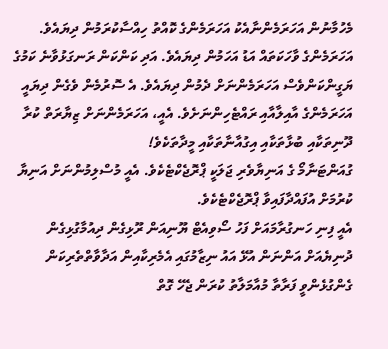މެހުމާނުން އަހަރަމެންނާއެކު އަހަރަމެންގެ ކޮއްތު ހިއްސާކުރަމުން ދިޔައެވެ. އަހަރަމެންގެ ވާހަކަތައް އަޑު އަހަމުން ދިޔައެވެ. އަދި ކަންކަން ރަނގަޅުވާނެ ކަމުގެ ޔަގީންކަންވެސް އަހަރަމެންނަށް ދެމުން ދިޔައެވެ. އެ ސޮރުމެން ވެގެން ދިޔައީ އަހަރަމެންގެ އާއިލާއާއި ރައްޓެހިންނަށެވެ. އެއީ، އަހަރަމެންނަށް ޒިޔާރަތް ކުރާ ދޫނިތަކާއި ބުޅާތަކާއި އިގުއާނާތަކާއި މީދާތަކެވެ!
ގުއަންޓަނާމޯ ގެ އަނިޔާވެރި ޖަލަކީ ޕްރޮޖެކްޓެކެވެ. އެއީ މުސްލިމުންނަށް އަނިޔާ ކުރުމަށް އުފައްދާފައިވާ ޕްރޮޖެކްޓެކެވެ.
އެއީ ފިނި ހަނގުރާމައަށް ފަހު ސޯވިއެޓް ޔޫނިއަން ރޫޅިގެން ދިއުމާގުޅިގެން ދުނިޔެއަށް އަންނަން އުޅޭ އައު ނިޒާމުގައި އެމެރިކާއިން އަދާވާތްތެރިކަން ގެންގުޅެންވީ ފަރާތާ މުއާމަލާތު ކުރަން ޖެހޭ ގޮތް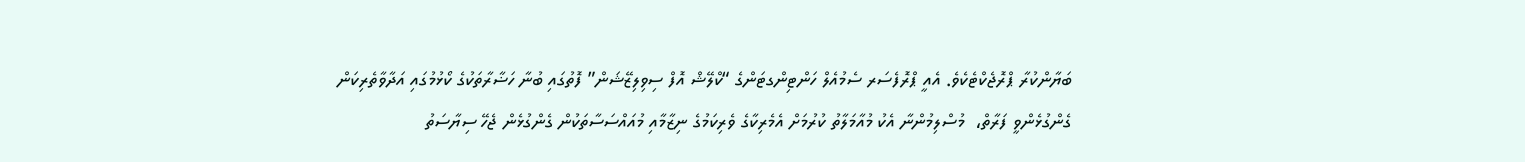ބަޔާންކުރާ ޕްރޮޖެކްޓެކެވެ. އެއީ ޕްރޮފެސަރ ސެމުއެލް ހަންޓިންގޓަންގެ “ކްލޭޝް އޮފް ސިވިލިޒޭޝަން” ފޮތުގައި ބުނާ ހަޟާރާތަކުގެ ކޯޅުމުގައި އަދާވާތެރިކަން ގެންގުޅެންވީ ފަރާތް،  މުސްލިމުންނާ އެކު މުއާމަލާތު ކުރުމަށް އެމެރިކާގެ ވެރިކަމުގެ ނިޒާމާއި މުއައްސަސާތަކުން ގެންގުޅެން ޖެހޭ ސިޔާސަތު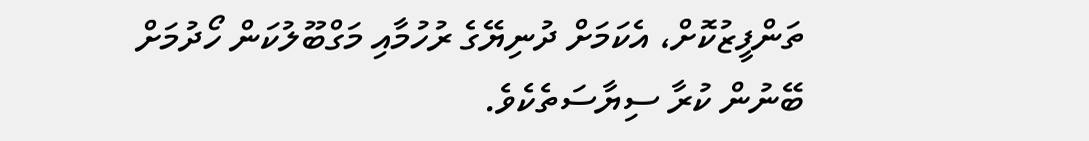ތަންފީޒުކޮށް، އެކަމަށް ދުނިޔޭގެ ރުހުމާއި މަގްބޫލުކަން ހޯދުމަށް ބޭނުން ކުރާ ސިޔާސަތެކެވެ.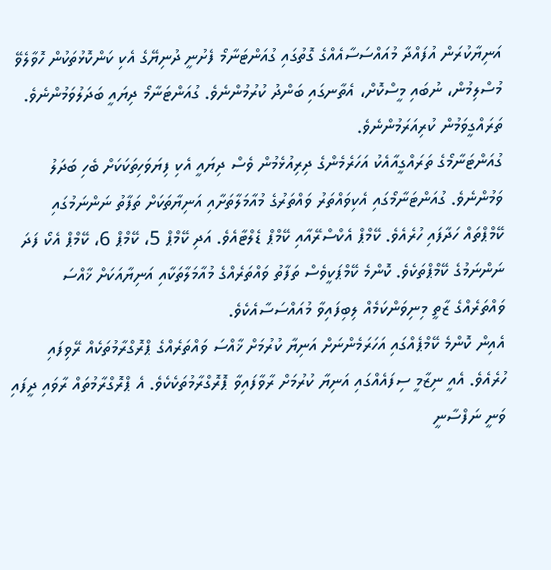އަނިޔާކުރަން އުފައްދާ މުއައްސަސާއެއްގެ ގޮތުގައި ގުއަންޓަނާމޯ ފެށުނީ ދުނިޔޭގެ އެކި ކަންކޮޅުތަކުން ހޮވާލެވޭ މުސްލިމުން، ނުބައި މީސްކޮށް، އެތާނގައި ބަންދު ކުރުމުންނެވެ. ގުއަންޓަނާމޯ ދިޔައީ ބަދަލުވަމުންނެވެ. ތަރައްގީވަމުން ކުރިއަރަމުންނެވެ.
ގުއަންޓަނާމޯގެ ތަރައްގީއާއެކު އަހަރެމެންގެ ދިރިއުޅެމުން ވެސް ދިޔައީ އެކި ފިޔަވަހިތަކަކަށް ބެހި ބަދަލު ވަމުންނެވެ. ގުއަންޓަނާމޯގައި އެކިވައްތަރު ވައްތަރުގެ މުއާމަލާތަށާއި އަނިޔާތަކަށް ތަފާތު ނަންނަމުގައި ކޭމްޕްތައް ހަދާފައި ހުރެއެވެ. ކޭމްޕް އެކްސްރޭއާއި ކޭމްޕް ޑެލްޓާއެވެ. އަދި ކޭމްޕް 5، ކޭމްޕް 6، ކޭމްޕް އެކޯ ފަދަ ނަންނަމުގެ ކޭމްޕްތަކެވެ. ކޮންމެ ކޭމްޕަކީވެސް ތަފާތު ވައްތަރެއްގެ މުއާމަލާތަކާއި އަނިޔާއަކަށް ޚާއްސަ ވައްތަރެއްގެ ޒާތީ މިނިވަންކަމެއް ލިބިފައިވާ މުއައްސަސާއެކެވެ.
އެއިން ކޮންމެ ކޭމްޕެއްގައި އަހަރަމެންނަށް އަނިޔާ ކުރުމަށް ޚާއްސަ ވައްތަރެއްގެ ޕްރޮގްރާމުތަކެއް ރޭވިފައި ހުރެއެވެ. އެއީ ނިޒާމީ ސިފައެއްގައި އަނިޔާ ކުރުމަށް ރާވާފައިވާ ޕޮރޮގްރާމުތަކެކެވެ. އެ ޕްރޮގްރާމުތައް ރާވައި ދީފައި ވަނީ ނަފްސާނީ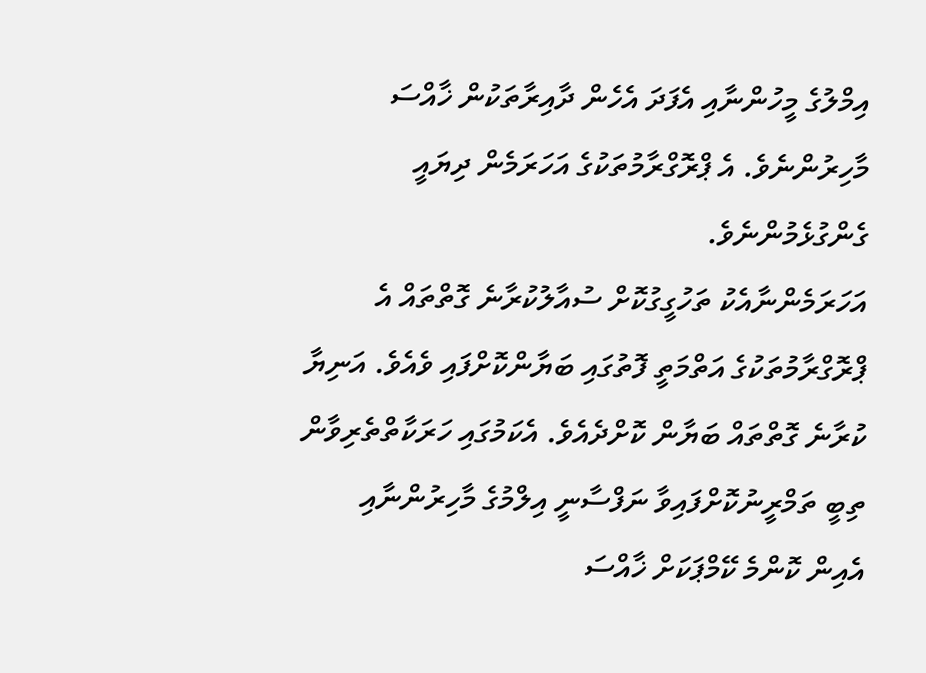އިމްލުގެ މީހުންނާއި އެފަދަ އެހެން ދާއިރާތަކުން ޚާއްސަ މާހިރުންނެވެ. އެ ޕްރޮގްރާމުތަކުގެ އަހަރަމެން ދިޔައީ ގެންގުޅެމުންނެވެ.
އަހަރަމެންނާއެކު ތަހުގީގުކޮށް ސުއާލުކުރާނެ ގޮތްތައް އެ ޕްރޮގްރާމުތަކުގެ އަތްމަތީ ފޮތުގައި ބަޔާންކޮށްފައި ވެއެވެ. އަނިޔާ ކުރާނެ ގޮތްތައް ބަޔާން ކޮށްދެއެވެ. އެކަމުގައި ހަރަކާތްތެރިވާން ތިބީ ތަމްރީނުކޮށްފައިވާ ނަފްސާނީ އިލްމުގެ މާހިރުންނާއި އެއިން ކޮންމެ ކޭމްޕަކަށް ޚާއްސަ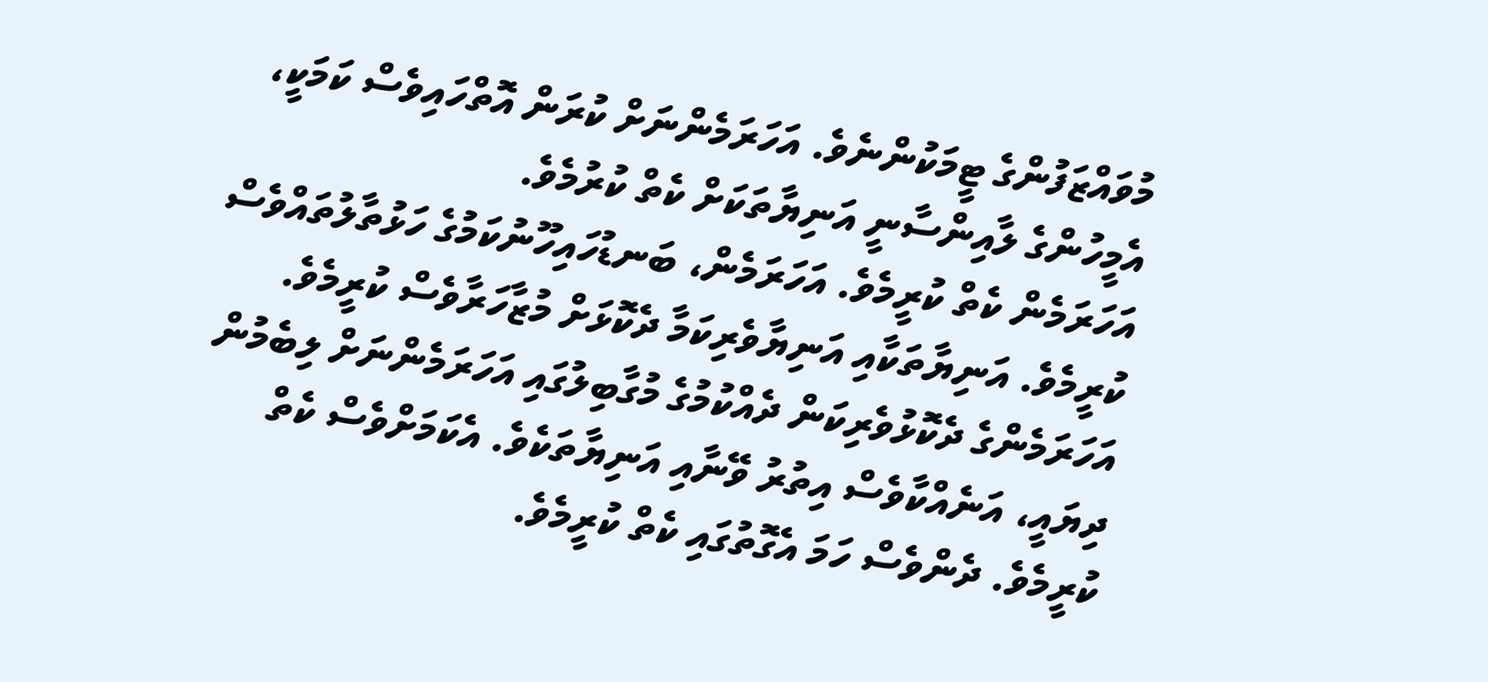މުވައްޒަފުންގެ ޓީމަކުންނެވެ. އަހަރަމެންނަށް ކުރަން އޮތްހައިވެސް ކަމަކީ، އެމީހުންގެ ލާއިންސާނީ އަނިޔާތަކަށް ކެތް ކުރުމެވެ.
އަހަރަމެން ކެތް ކުރީމެވެ. އަހަރަމެން، ބަނޑުހައިހޫނުކަމުގެ ހަޅުތާލުތައްވެސް ކުރީމެވެ. އަނިޔާތަކާއި އަނިޔާވެރިކަމާ ދެކޮޅަށް މުޒާހަރާވެސް ކުރީމެވެ. އަހަރަމެންގެ ދެކޮޅުވެރިކަން ދެއްކުމުގެ މުގާބިލުގައި އަހަރަމެންނަށް ލިބެމުން ދިޔައީ، އަނެއްކާވެސް އިތުރު ވޭނާއި އަނިޔާތަކެވެ. އެކަމަށްވެސް ކެތް ކުރީމެވެ. ދެންވެސް ހަމަ އެގޮތުގައި ކެތް ކުރީމެވެ.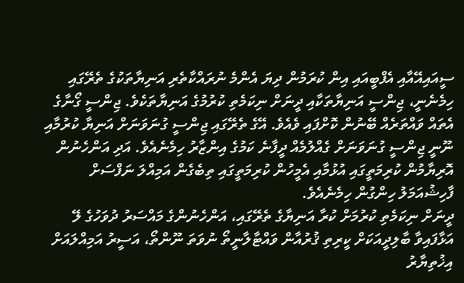ސީއައިއޭއާއި އެފްބީއައި އިން ކުރަމުން ދިޔަ އެންމެ ނުރައްކާތެރި އަނިޔާތަކުގެ ތެރޭގައި ހިމެނެނީ، ޖިންސީ އަނިޔާތަކާއި ދީނަށް ނިކަމެތި ކުރުމުގެ އަނިޔާތަކެވެ. ޖިންސީ ގޯނާގެ އެތައް ވައްތަރެއް ބޭނުން ކޮށްފައި ވެއެވެ. އޭގެ ތެރޭގައި ޖިންސީ ގުނަވަނަށް އަނިޔާ ކުރުމާއި ނޫނީ ޖިންސީ ގުނަވަނަށް ގެއްލުމެއް ދީފާނެ ކަމުގެ އިންޒާރު ހިމެނެއެވެ. އަދި އަންހެނުން އޮރިޔާމުން ކުރިމަތީގައި އުޅުމާއި އެމީހުން ކުރިމަތީގައި ތިބެގެން އަމިއްލަ ނަފްސަށް ފާހިޝުއަމަލު ހިންގުން ހިމެނެއެވެ.
ދީނަށް ނިކަމެތި ކުރުމަށް ކުރާ އަނިޔާގެ ތެރޭގައި، އަންހެނުންގެ މައްސަރު ދުވަހުގެ ލޭ އަޅާފައިވާ ބާލިދީއަކަށް ކީރިތި ޤުރުއާން ވައްޓާލާނީތޯ ނުވަތަ ނޫންތޯ، އަސީރު އަމިއްލައަށް އިޚުތިޔާރު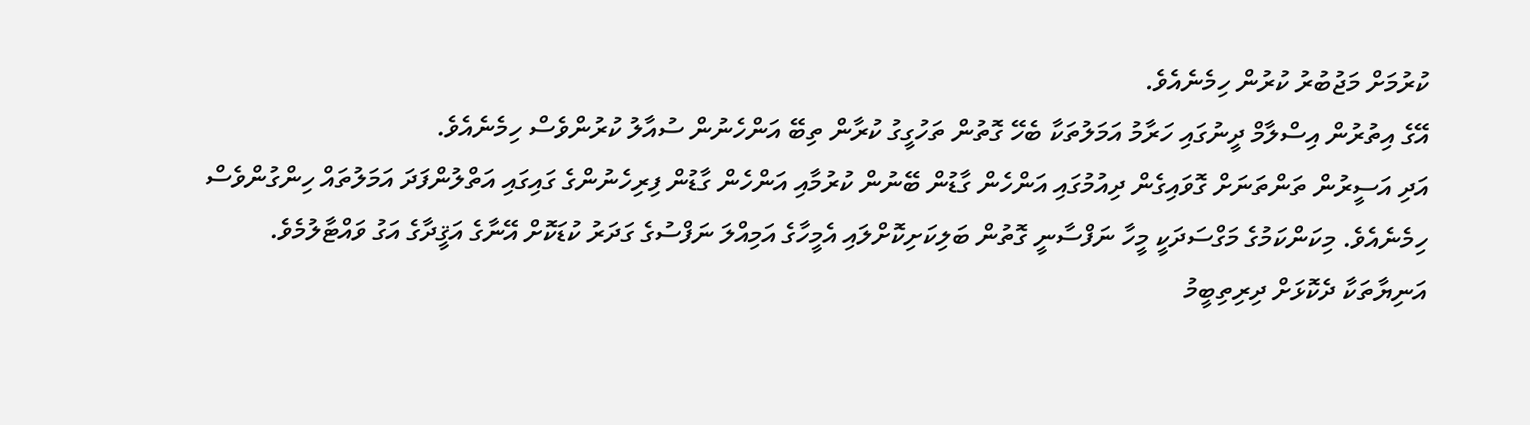ކުރުމަށް މަޖުބުރު ކުރުން ހިމެނެއެވެ.
އޭގެ އިތުރުން އިސްލާމް ދީނުގައި ހަރާމު އަމަލުތަކާ ބެހޭ ގޮތުން ތަހުގީގު ކުރާން ތިބޭ އަންހެނުން ސުއާލު ކުރުންވެސް ހިމެނެއެވެ.
އަދި އަސީރުން ތަންތަނަށް ގޮވައިގެން ދިއުމުގައި އަންހެން ގާޑުން ބޭނުން ކުރުމާއި އަންހެން ގާޑުން ފިރިހެނުންގެ ގައިގައި އަތްލުންފަދަ އަމަލުތައް ހިންގުންވެސް ހިމެނެއެވެ. މިކަންކަމުގެ މަގްސަދަކީ މީހާ ނަފްސާނީ ގޮތުން ބަލިކަށިކޮށްލައި އެމީހާގެ އަމިއްލަ ނަފްސުގެ ގަދަރު ކުޑަކޮށް އޭނާގެ އަޤީދާގެ އަގު ވައްޓާލުމެވެ.
އަނިޔާތަކާ ދެކޮޅަށް ދިރިތިބީމު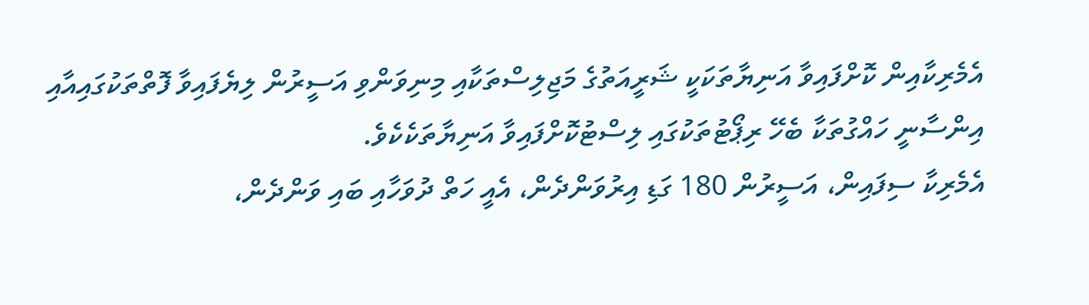އެމެރިކާއިން ކޮށްފައިވާ އަނިޔާތަކަކީ ޝަރީއަތުގެ މަޖިލިސްތަކާއި މިނިވަންވި އަސީރުން ލިޔެފައިވާ ފޮތްތަކުގައިއާއި އިންސާނީ ހައްގުތަކާ ބެހޭ ރިޕޯޓުތަކުގައި ލިސްޓުކޮށްފައިވާ އަނިޔާތަކެކެވެ.
އެމެރިކާ ސިފައިން، އަސީރުން 180 ގަޑި އިރުވަންދެން، އެއީ ހަތް ދުވަހާއި ބައި ވަންދެން،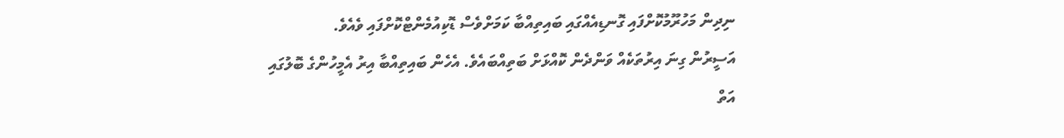ނިދިން މަހުރޫމުކޮށްފައި ގޮނޑިއެއްގައި ބައިތިއްބާ ކަމަށްވެސް ޑޮކިއުމެންޓްކޮށްފައި ވެއެވެ.
އަސީރުން ގިނަ އިރުތަކެއް ވަންދެން ކޮއްޅަށް ބަތިއްބައެވެ. އެހެން ބައިތިއްބާ އިރު އެމީހުންގެ ބޮލުގައި އަތް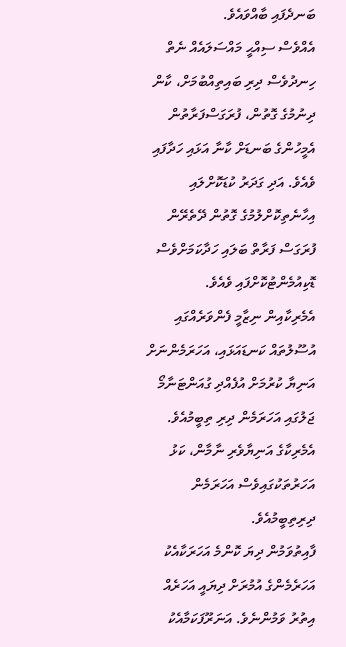ބަނދެފައި ބާއްވައެވެ.
އެއްވެސް ސިއްޙީ މައްސަލައެއް ނެތް ހިނދުވެސް ދިރި ބައިތިއްބުމަށް، ކާން ދިނުމުގެ ގޮތުން، ފުރަގަސްފަރާތުން އެމީހުންގެ ބަނޑަށް ކާނާ އަޅައި ހަދާފައި ވެއެވެ. އަދި ގަދަރު ކުޑަކޮށްލައި އިހާނެތިކޮށްލުމުގެ ގޮތުން ދޭތެރޭން ފުރަގަސް ފަރާތް ބަލައި ހަދާކަމަށްވެސް ޑޮކިއުމެންޓުކޮށްފައި ވެއެވެ.
އެމެރިކާއިން ނިޒާމީ ފެންވަރެއްގައި އުސޫލުތައް ކަނޑައަޅައި، އަހަރަމެންނަށް އަނިޔާ ކުރުމަށް އުފެއްދި ގުއަންޓަނާމޯ ޖަލުގައި އަހަރަމެން ދިރި ތިބީމުއެވެ. އެމެރިކާގެ އަނިޔާވެރި ނާމާން، ކަޅު އަހަރުތަކުގައިވެސް އަހަރަމެން ދިރިތިބީމުއެވެ.
ފާއިތުވަމުން ދިޔަ ކޮންމެ އަހަރަކާއެކު އަހަރެމެންގެ އުމުރަށް ދިޔައީ އަހަރެއް އިތުރު ވަމުންނެވެ. އަނަރޫފަކަމާއެކު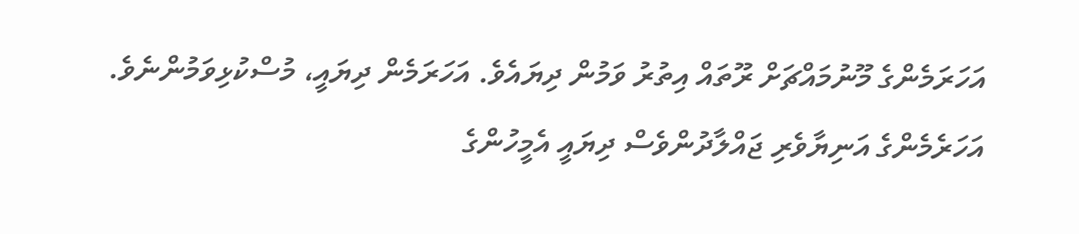އަހަރަމެންގެ މޫނުމައްޗަށް ރޫތައް އިތުރު ވަމުން ދިޔައެވެ. އަހަރަމެން ދިޔައީ، މުސްކުޅިވަމުންނެވެ.
އަހަރެމެންގެ އަނިޔާވެރި ޖައްލާދުންވެސް ދިޔައީ އެމީހުންގެ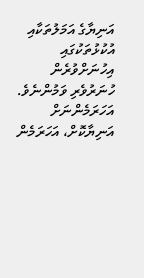އަނިޔާގެ އަމަލުތަކާއި އުކުޅުތަކުގައި އިހުނަށްވުރެން ހުނަރުވެރި ވަމުންނެވެ. އަހަރަމެންނަށް އަނިޔާކޮށް، އަހަރަމެން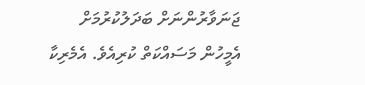ޖަނަވާރުންނަށް ބަދަލުކުރުމަށް އެމީހުން މަސައްކަތް ކުރިއެވެ. އެމެރިކާ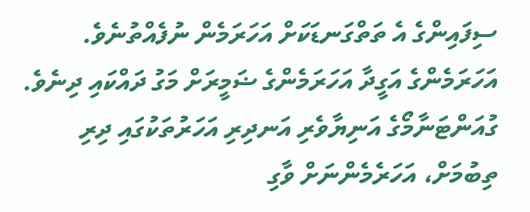ސިފައިންގެ އެ ތަތްގަނޑަކަށް އަހަރަމެން ނުފެއްތުނެވެ. އަހަރަމެންގެ އަގީދާ އަހަރަމެންގެ ޟަމީރަށް މަގު ދައްކައި ދިނެވެ.
ގުއަންޓަނާމޯގެ އަނިޔާވެރި އަނދިރި އަހަރުތަކުގައި ދިރި ތިބުމަށް، އަހަރެމެންނަށް ވާގި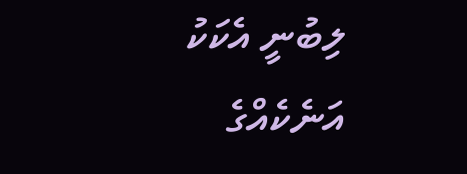ލިބުނީ އެކަކު އަނެކެއްގެ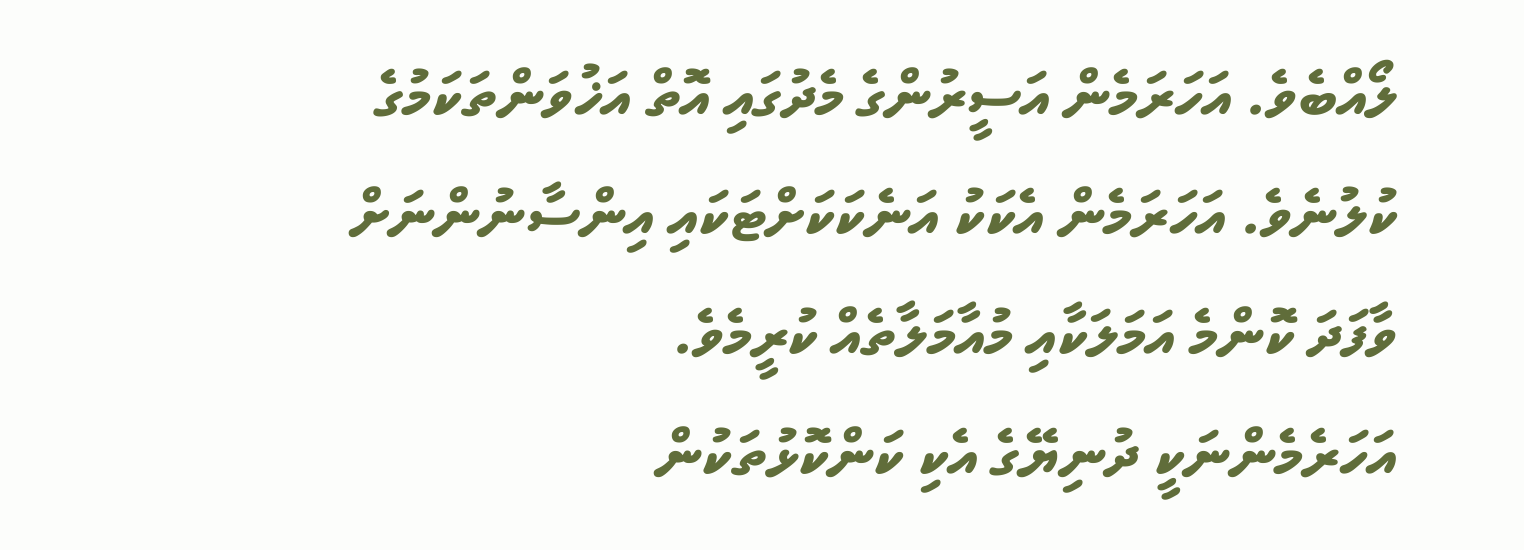ލޯއްބެވެ. އަހަރަމެން އަސީރުންގެ މެދުގައި އޮތް އަޚުވަންތަކަމުގެ ކުލުނެވެ. އަހަރަމެން އެކަކު އަނެކަކަށްޓަކައި އިންސާނުންނަށް ވާފަދަ ކޮންމެ އަމަލަކާއި މުއާމަލާތެއް ކުރީމެވެ.
އަހަރެމެންނަކީ ދުނިޔޭގެ އެކި ކަންކޮޅުތަކުން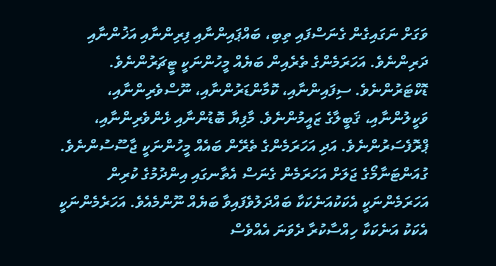ވަގަށް ނަގައިގެން ގެނަސްފައި ތިބި، ބައްޕައިންނާއި ފިރިންނާއި އަޚުންނާއި ދަރިންނެވެ. އަހަރަމެންގެ ތެރެއިން ބަޔެއް މީހުންނަކީ ޓީޗަރުންނެވެ. ޑޮކްޓަރުންނެވެ. ސިފައިންނާއި، ކޮމާންޑަރުންނާއި، ނޫސްވެރިންނާއި، ވަކީލުންނާއި، ޤަބީލާގެ ޒައީމުންނެވެ. މާފިޔާ ބޮޑުންނާއި ޅެންވެރިންނާއި، ޕްރޮފެސަރުންނެވެ. އަދި އަހަރަމެންގެ ތެރޭން ބައެއް މީހުންނަކީ ޖާސޫސުންނެވެ.
ގުއަންޓަނާމޯގެ ޖަލަށް އަހަރަމެން ގެނަސް އެތާނގައި އިންދުމުގެ ކުރިން އަހަރަމެންނަކީ އެކަކުއަނެކަކާ ބައްދަލުވެފައިވާ ބަޔެއް ނޫންމެއެވެ. އަހަރެމެންނަކީ އެކަކު އަނެކަކާ ހިއްސާކުރާ ދެވަނަ އެއްވެސް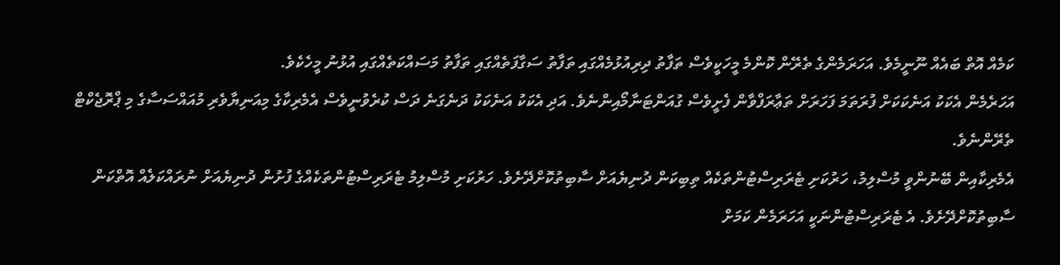ކަމެއް އޮތް ބައެއް ނޫނީމެވެ. އަހަރަމެންގެ ތެރޭން ކޮންމެ މީހަކީވެސް ތަފާތު ދިރިއުޅުމެއްގައި ތަފާތު ސަގާފަތެއްގައި ތަފާތު މަސައްކަތެއްގައި އުޅުނު މީހެކެވެ.
އަހަރެމެން އެކަކު އަނެކަކަށް ފުރަތަމަ ފަހަރަށް ތަޢާރަފްވާން ފެށީވެސް ގުއަންޓަނާމޯއިންނެވެ. އަދި އެކަކު އަނެކަކު ދަނެގަނެ ދަސް ކުރެވުނީވެސް އެމެރިކާގެ މިއަނިޔާވެރި މުއައްސަސާގެ މި ޕްރޮޖެކްޓް ތެރޭންނެވެ.
އެމެރިކާއިން ބޭނުންވީ މުސްލިމު، ހަރުކަށި ޓެރަރިސްޓުންތަކެއް ތިބިކަން ދުނިޔެއަށް ސާބިތުކޮށްދޭށެވެ. ހަރުކަށި މުސްލިމު ޓެރަރިސްޓުންތަކެއްގެ ފުށުން ދުނިޔެއަށް ނުރައްކަލެއް އޮތްކަން ސާބިތުކޮށްދޭށެވެ. އެ ޓެރަރިސްޓުންނަކީ އަހަރަމެން ކަމަށް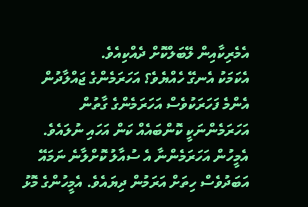އެމެރިކާއިން ލޭބަލްކޮށް ދެއްކިއެވެ.
އެކަމަކު އެނގޭ ހެއްޔެވެ؟ އަހަރަމެންގެ ޖައްލާދުން އެންމެ ފަހަރަކުވެސް އަހަރަމެންގެ ގާތުން އަހަރަމެންނަކީ ކޮންބައެއް ކަން އަހައި ނުލައެވެ. އެމީހުން އަހަރަމެންނާ އެ ސުއާލު ކޮށްލާނެ ނަމައޭ އަބަދުވެސް ހިތަށް އަރަމުން ދިޔައެވެ. އެމީހުންގެ މޮޅު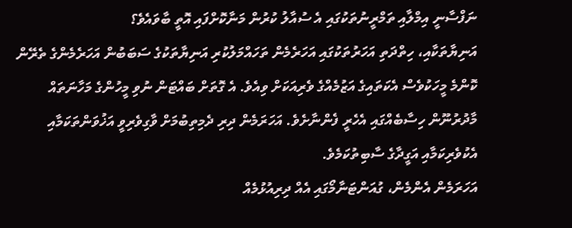ނަފްސާނީ އިމްލާއި ތަމްރީނުތަކުގައި އެ ސުއާލު ކުރުން މަނާކޮށްފައި އޮތީ ބާވައެވެ؟
އަނިޔާތަކާއި، ހިތްދަތި އަހަރުތަކުގައި އަހަރެމެން ތަހައްމަލުކުރި އަނިޔާތަކުގެ ސަބަބުން އަހަރެމެންގެ ތެރޭން ކޮންމެ މީހަކުވެސް އެކަތައިގެ އަޒުމެއްގެ ވެރިއަކަށް ވިއެވެ. އެ ގޮތަށް ބައްޓަން ނުވި މީހުންގެ މަހާނަތައް މާދުރުނޫން ހިސާބެއްގައި އެހެރީ ފެންނާށެވެ. އަހަރަމެން ދިރި ދެމިތިބުމަށް ވާގިވެރިވީ އަޚުވަންތަކަމާއި އެކުވެރިކަމާއި އަގީދާގެ ސާބިތުކަމެވެ.
އަހަރަމެން އެންމެން، ގުއަންޓަނާމޯގައި އެއް ދިރިއުޅުމެއް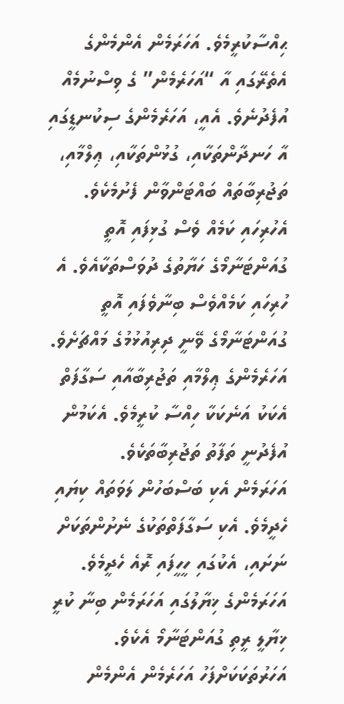ޙިއްސާކުރީމެވެ. އަހަރަމެން އެންމެންގެ އެތެރޭގައި އާ “އަހަރެމެން” ގެ ވިސްނުމެއް އުފެދުނެވެ. އެއީ، އަހަރެމެންގެ ސިކުނޑީގައި އާ ހަނދާންތަކާއި، ގުޅުންތަކާއި، ޢިލްމާއި، ތަޖުރިބާތައް ބައްޓަންވާން ފެށުމެކެވެ.
އެހުރިހައި ކަމެއް ވެސް ގުޅިފައި އޮތީ ގުއަންޓަނާމޯގެ ހަޔާތުގެ ދުވަސްތަކާއެވެ. އެ ހުރިހައި ކަމެއްވެސް ބިނާވެފައި އޮތީ ގުއަންޓަނާމޯގެ ވޭނީ ދިރިއުޅުމުގެ މައްޗަށެވެ.
އަހަރެމެންގެ ޢިލްމާއި ތަޖުރިބާއާއި ސަގާފަތް އެކަކު އަނެކަކާ ހިއްސާ ކުރީމެވެ. އެކަމުން އުފެދުނީ ތަފާތު ތަޖުރިބާތަކެވެ.
އަހަރަމެން އެކި ބަސްބަހުން ލަވަތައް ކިޔައި ހެދީމެވެ. އެކި ސަގާފަތްތަކުގެ ނެށުންތަކަށް ނަށައި، އެކުގައި ހީހީފައި ރޮއެ ހެދީމެވެ. އަހަރަމެންގެ ޚިޔާލުގައި އަހަރަމެން ބިނާ ކުރީ ޚިޔާލީ ރީތި ގުއަންޓަނާމޯ އެކެވެ.
އަހަރުތަކަކަށްފަހު އަހަރެމެން އެންމެން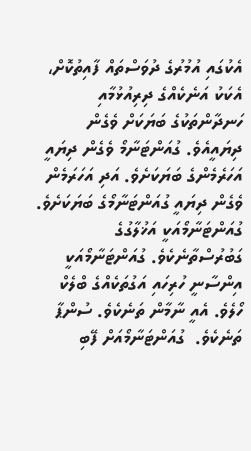އެކުގައި އުމުރުގެ ދުވަސްތައް ފާއިތުކޮށް، އެކަކު އަނެކެއްގެ ދިރިއުޅުމާއި ހަނދާންތަކުގެ ބަޔަކަށް ވެގެން ދިޔައީއެވެ. ގުއަންޓަނާމޯ ވެގެން ދިޔައީ އަހަރެމެންގެ ބަޔަކަށެވެ. އަދި އަހަރަމެން ވެގެން ދިޔައީ ގުއަންޓަނާމޯގެ ބަޔަކަށެވެ.
ގުއަންޓަނާމޯއަކީ އަޚުލާގުގެ ގަބުރުސްތާނެކެވެ. ގުއަންޓަނާމޯއަކީ އިންސާނީ ހުރިހައި އަގުތަކެއްގެ ބްލެކް ހޯލެވެ. އެއީ ނާމާން ތަނެކެވެ. ސުންޕާ ތަނެކެވެ.  ގުއަންޓަނާމޯއަށް ފޭބި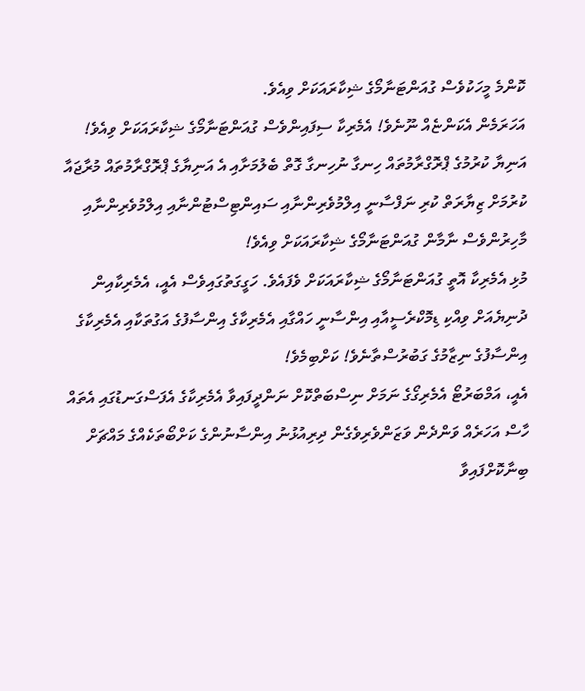ކޮންމެ މީހަކުވެސް ގުއަންޓަނާމޯގެ ޝިކާރައަކަށް ވިއެވެ.
އަހަރަމެން އެކަންޏެއް ނޫނެވެ! އެމެރިކާ ސިފައިންވެސް ގުއަންޓަނާމޯގެ ޝިކާރައަކަށް ވިއެވެ! އަނިޔާ ކުރުމުގެ ޕްރޮގްރާމުތައް ހިނގާ ނުހިނގާ ގޮތް ބެލުމަށާއި އެ އަނިޔާގެ ޕްރޮގްރާމުތައް މުރާޖައާ ކުރުމަށް ޒިޔާރަތް ކުރި ނަފްސާނީ އިލްމުވެރިންނާއި ސައިންޓިސްޓުންނާއި އިލްމުވެރިންނާއި މާހިރުންވެސް ނާމާން ގުއަންޓަނާމޯގެ ޝިކާރައަކަށް ވިއެވެ!
މުޅި އެމެރިކާ އޮތީ ގުއަންޓަނާމޯގެ ޝިކާރައަކަށް ވެފައެވެ. ހަގީގަތުގައިވެސް އެއީ، އެމެރިކާއިން ދުނިޔެއަށް ވިއްކި ޑިމޮކްރެސީއާއި އިންސާނީ ހައްގާއި އެމެރިކާގެ އިންސާފުގެ އަގުތަކާއި އެމެރިކާގެ އިންސާފުގެ ނިޒާމުގެ ގަބުރުސްތާނެވެ! ކަށްބިމެވެ!
އެއީ، އަމްބަރުޓޯ އެމެރިގޯގެ ނަމަށް ނިސްބަތްކޮށް ނަންދީފައިވާ އެމެރިކާގެ އެފަސްގަނޑުގައި އެތައް ހާސް އަހަރެއް ވަންދެން ވަޒަންވެރިވެގެން ދިރިއުޅުނު އިންސާނުންގެ ކަށްބޯތަކެއްގެ މައްޗަށް ބިނާކޮށްފައިވާ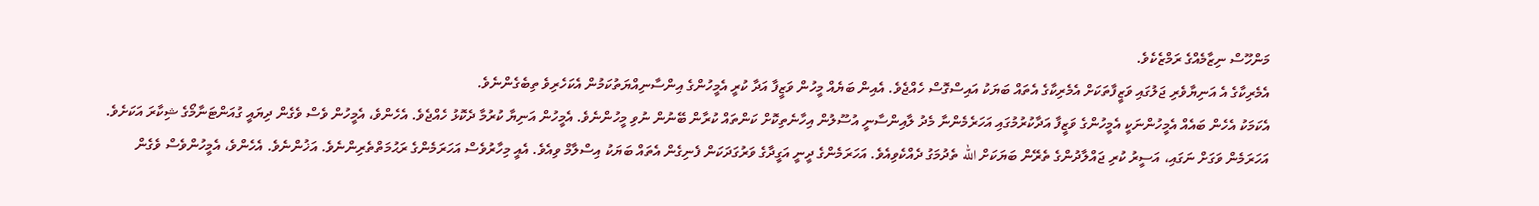މަންހޫސް ނިޒާމެއްގެ ރަމްޒެކެވެ.
އެމެރިކާގެ އެ އަނިޔާވެރި ޖަލުގައި ވަޒީފާތަކަށް އެމެރިކާގެ އެތައް ބަޔަކު އައިސްގޮސް ހެއްޖެވެ. އެއިން ބަޔެއް މީހުން ވަޒީފާ އަދާ ކުރީ އެމީހުންގެ އިންސާނިއްޔަތުކަމުން އެކަހެރިވެ ތިބެގެންނެވެ.
އެކަމަކު އެހެން ބައެއް އެމީހުންނަކީ އެމީހުންގެ ވަޒީފާ އަދާކުރުމުގައި އަހަރެމެންނާ މެދު ލާއިންސާނީ އުސޫލުން އިހާނެތިކޮށް ކަންތައް ކުރާން ބޭނުން ނުވި މީހުންނެވެ. އެމީހުން އަނިޔާ ކުރުމާ ދެކޮޅު ހެއްޖެވެ. އެހެންވެ، އެމީހުން ވެސް ވެގެން ދިޔައީ ގުއަންޓަނާމޯގެ ޝިކާރަ އަކަށެވެ.
އަހަރަމެން ވަގަށް ނަގައި، އަސީރު ކުރި ޖައްލާދުންގެ ތެރޭން ބަޔަކަށް الله ތެދުމަގު ދެއްކެވިއެވެ. އަހަރަމެންގެ ދީނީ އަގީދާގެ ވަރުގަދަކަން ފެނިގެން އެތައް ބަޔަކު އިސްލާމް ވިއެވެ. އެއީ މިހާރުވެސް އަހަރަމެންގެ ރަޙުމަތްތެރިންނެވެ. އަޚުންނެވެ. އެހެންވެ، އެމީހުންވެސް ވެގެން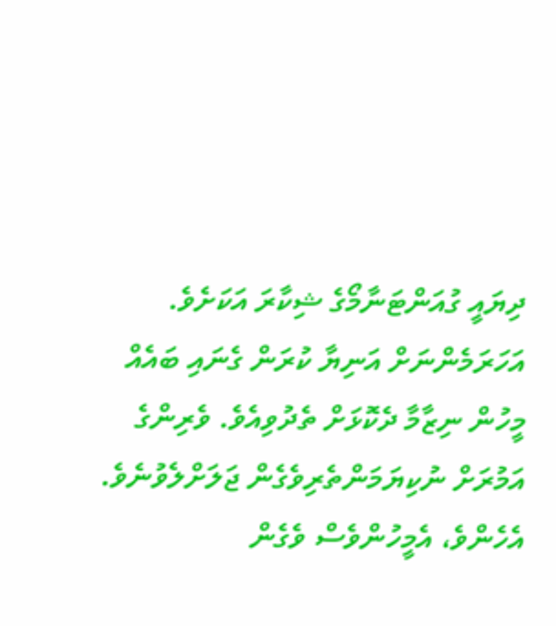ދިޔައީ ގުއަންޓަނާމޯގެ ޝިކާރަ އަކަށެވެ.
އަހަރަމެންނަށް އަނިޔާ ކުރަން ގެނައި ބައެއް މީހުން ނިޒާމާ ދެކޮޅަށް ތެދުވިއެވެ. ވެރިންގެ އަމުރަށް ނުކިޔަމަންތެރިވެގެން ޖަލަށްލެވުނެވެ. އެހެންވެ، އެމީހުންވެސް ވެގެން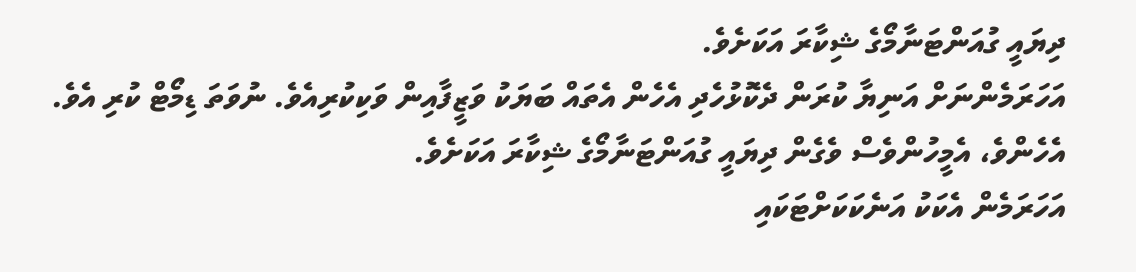ދިޔައީ ގުއަންޓަނާމޯގެ ޝިކާރަ އަކަށެވެ.
އަހަރަމެންނަށް އަނިޔާ ކުރަން ދެކޮޅުހެދި އެހެން އެތައް ބަޔަކު ވަޒީފާއިން ވަކިކުރިއެވެ. ނުވަތަ ޑިމޯޓް ކުރި އެވެ. އެހެންވެ، އެމީހުންވެސް ވެގެން ދިޔައީ ގުއަންޓަނާމޯގެ ޝިކާރަ އަކަށެވެ.
އަހަރަމެން އެކަކު އަނެކަކަށްޓަކައި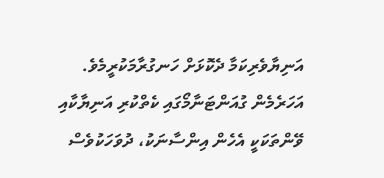އަނިޔާވެރިކަމާ ދެކޮޅަށް ހަނގުރާމަކުރީމެވެ. އަހަރެމެން ގުއަންޓަނާމޯގައި ކެތްކުރި އަނިޔާކާއި ވޭންތަކަކީ އެހެން އިންސާނަކު، ދުވަހަކުވެސް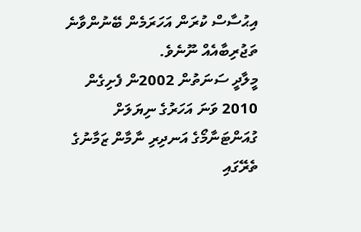އިޙުސާސް ކުރަން އަހަރަމެން ބޭނުންވާނެ ތަޖުރިބާއެއް ނޫނެވެ.
މީލާދީ ސަނަތުން 2002ން ފެށިގެން 2010 ވަނަ އަހަރުގެ ނިޔަލަށް ގުއަންޓަނާމޯގެ އަނދިރި ނާމާން ޒަމާނުގެ ތެރޭގައި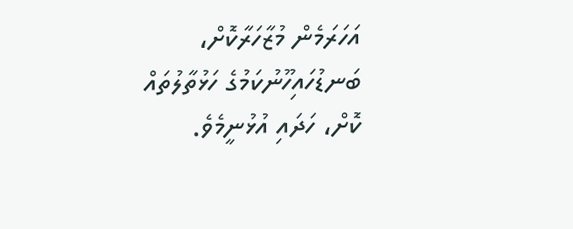އަހަރަމެން މުޒާހަރާކޮށް، ބަނޑުހައިހޫނުކަމުގެ ހަޅުތާލުތައް ކޮށް، ހަދައި އުޅުނީމެވެ.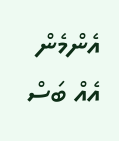އެންމެން އެއް ބަސް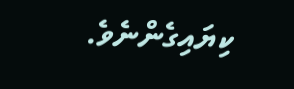ކިޔައިގެންނެވެ.